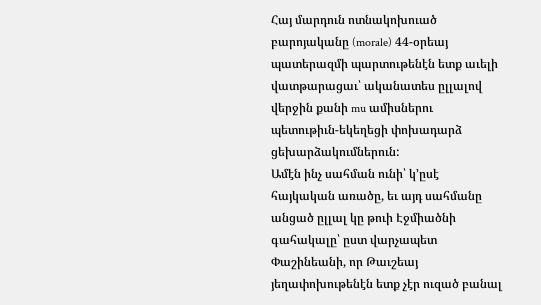Հայ մարդուն ոտնակոխուած բարոյականը (morale) 44-օրեայ պատերազմի պարտութենէն ետք աւելի վատթարացաւ՝ ականատես ըլլալով վերջին քանի mu ամիսներու պետութիւն-եկեղեցի փոխադարձ ցեխարձակումներուն:
Ամէն ինչ սահման ունի՝ կ’ըսէ հայկական առածը, եւ այդ սահմանը անցած ըլլալ կը թուի Էջմիածնի գահակալը՝ ըստ վարչապետ Փաշինեանի, որ Թաւշեայ յեղափոխութենէն ետք չէր ուզած բանալ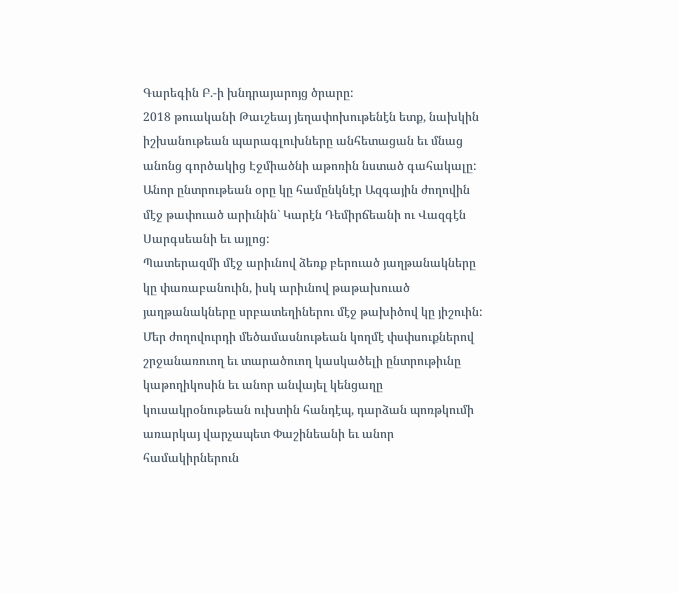Գարեգին Բ.-ի խնդրայարոյց ծրարը:
2018 թուականի Թաւշեայ յեղափոխութենէն ետք, նախկին իշխանութեան պարագլուխները անհետացան եւ մնաց անոնց գործակից Էջմիածնի աթոռին նստած գահակալը: Անոր ընտրութեան օրը կը համընկնէր Ազգային ժողովին մէջ թափուած արիւնին` Կարէն Դեմիրճեանի ու Վազգէն Սարգսեանի եւ այլոց:
Պատերազմի մէջ արիւնով ձեռք բերուած յաղթանակները կը փառաբանուին, իսկ արիւնով թաթախուած յաղթանակները սրբատեղիներու մէջ թախիծով կը յիշուին:
Մեր ժողովուրդի մեծամասնութեան կողմէ փսփսուքներով շրջանառուող եւ տարածուող կասկածելի ընտրութիւնը կաթողիկոսին եւ անոր անվայել կենցաղը կուսակրօնութեան ուխտին հանդէպ, դարձան պոռթկումի առարկայ վարչապետ Փաշինեանի եւ անոր համակիրներուն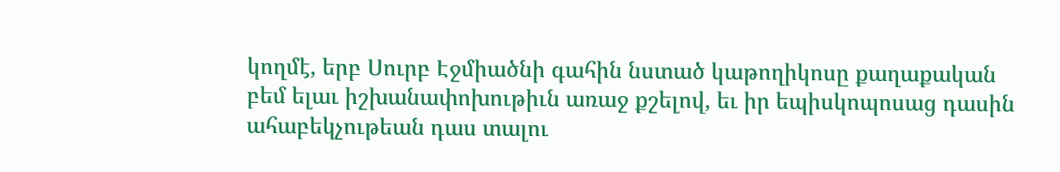կողմէ, երբ Սուրբ Էջմիածնի գահին նստած կաթողիկոսը քաղաքական բեմ ելաւ իշխանափոխութիւն առաջ քշելով, եւ իր եպիսկոպոսաց դասին ահաբեկչութեան դաս տալու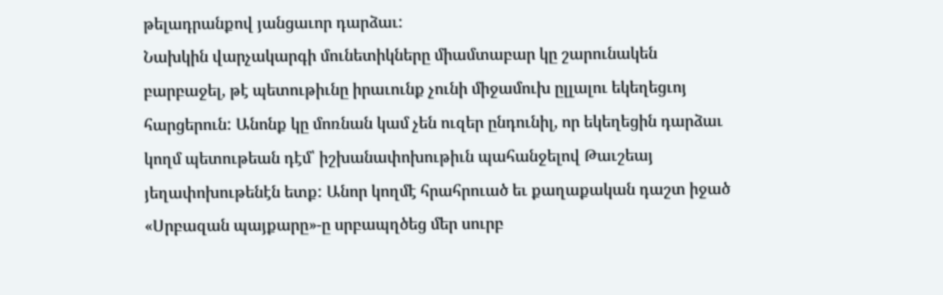թելադրանքով յանցաւոր դարձաւ:
Նախկին վարչակարգի մունետիկները միամտաբար կը շարունակեն բարբաջել, թէ պետութիւնը իրաւունք չունի միջամուխ ըլլալու եկեղեցւոյ հարցերուն: Անոնք կը մոռնան կամ չեն ուզեր ընդունիլ, որ եկեղեցին դարձաւ կողմ պետութեան դէմ՝ իշխանափոխութիւն պահանջելով Թաւշեայ յեղափոխութենէն ետք: Անոր կողմէ հրահրուած եւ քաղաքական դաշտ իջած «Սրբազան պայքարը»-ը սրբապղծեց մեր սուրբ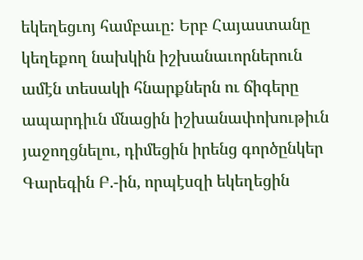եկեղեցւոյ համբաւը: Երբ Հայաստանը կեղեքող նախկին իշխանաւորներուն ամէն տեսակի հնարքներն ու ճիգերը ապարդիւն մնացին իշխանափոխութիւն յաջողցնելու, դիմեցին իրենց գործընկեր Գարեգին Բ.-ին, որպէսզի եկեղեցին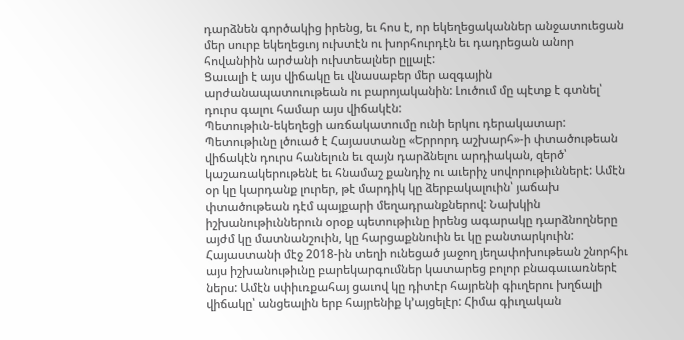դարձնեն գործակից իրենց, եւ հոս է, որ եկեղեցականներ անջատուեցան մեր սուրբ եկեղեցւոյ ուխտէն ու խորհուրդէն եւ դադրեցան անոր հովանիին արժանի ուխտեալներ ըլլալէ:
Ցաւալի է այս վիճակը եւ վնասաբեր մեր ազգային արժանապատուութեան ու բարոյականին: Լուծում մը պէտք է գտնել՝ դուրս գալու համար այս վիճակէն:
Պետութիւն-եկեղեցի առճակատումը ունի երկու դերակատար:
Պետութիւնը լծուած է Հայաստանը «Երրորդ աշխարհ»-ի փտածութեան վիճակէն դուրս հանելուն եւ զայն դարձնելու արդիական, զերծ՝ կաշառակերութենէ եւ հնամաշ քանդիչ ու աւերիչ սովորութիւններէ: Ամէն օր կը կարդանք լուրեր, թէ մարդիկ կը ձերբակալուին՝ յաճախ փտածութեան դէմ պայքարի մեղադրանքներով: Նախկին իշխանութիւններուն օրօք պետութիւնը իրենց ագարակը դարձնողները այժմ կը մատնանշուին, կը հարցաքննուին եւ կը բանտարկուին: Հայաստանի մէջ 2018-ին տեղի ունեցած յաջող յեղափոխութեան շնորհիւ այս իշխանութիւնը բարեկարգումներ կատարեց բոլոր բնագաւառներէ ներս: Ամէն սփիւռքահայ ցաւով կը դիտէր հայրենի գիւղերու խղճալի վիճակը՝ անցեալին երբ հայրենիք կ’այցելէր: Հիմա գիւղական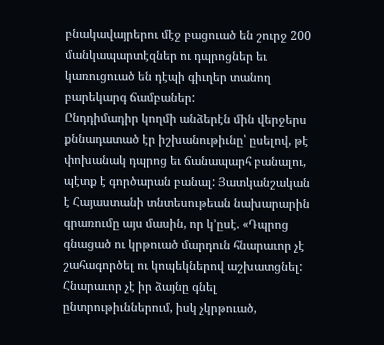բնակավայրերու մէջ բացուած են շուրջ 200 մանկապարտէզներ ու դպրոցներ եւ կառուցուած են դէպի գիւղեր տանող բարեկարգ ճամբաներ:
Ընդդիմադիր կողմի անձերէն մին վերջերս քննադատած էր իշխանութիւնը՝ ըսելով, թէ փոխանակ դպրոց եւ ճանապարհ բանալու, պէտք է գործարան բանալ: Յատկանշական է Հայաստանի տնտեսութեան նախարարին գրառումը այս մասին, որ կ’ըսէ. «Դպրոց գնացած ու կրթուած մարդուն հնարաւոր չէ շահագործել ու կոպեկներով աշխատցնել: Հնարաւոր չէ իր ձայնը գնել ընտրութիւններում, իսկ չկրթուած,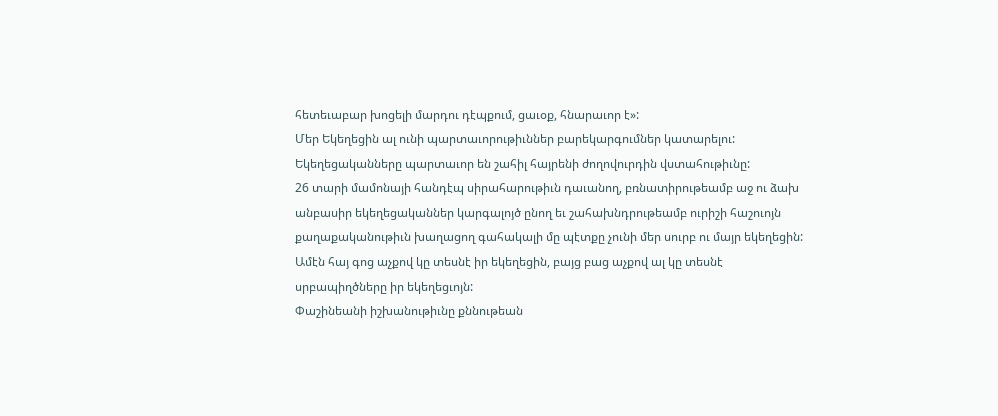հետեւաբար խոցելի մարդու դէպքում, ցաւօք, հնարաւոր է»:
Մեր Եկեղեցին ալ ունի պարտաւորութիւններ բարեկարգումներ կատարելու:
Եկեղեցականները պարտաւոր են շահիլ հայրենի ժողովուրդին վստահութիւնը:
26 տարի մամոնայի հանդէպ սիրահարութիւն դաւանող, բռնատիրութեամբ աջ ու ձախ անբասիր եկեղեցականներ կարգալոյծ ընող եւ շահախնդրութեամբ ուրիշի հաշուոյն քաղաքականութիւն խաղացող գահակալի մը պէտքը չունի մեր սուրբ ու մայր եկեղեցին: Ամէն հայ գոց աչքով կը տեսնէ իր եկեղեցին, բայց բաց աչքով ալ կը տեսնէ սրբապիղծները իր եկեղեցւոյն:
Փաշինեանի իշխանութիւնը քննութեան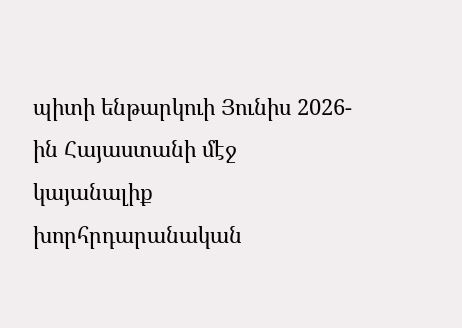պիտի ենթարկուի Յունիս 2026-ին Հայաստանի մէջ կայանալիք խորհրդարանական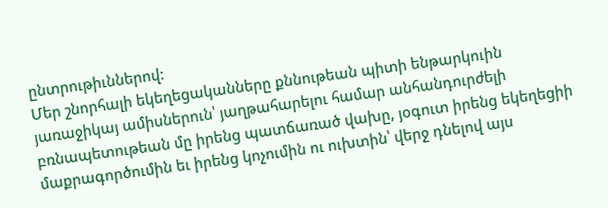ընտրութիւններով:
Մեր շնորհալի եկեղեցականները քննութեան պիտի ենթարկուին յառաջիկայ ամիսներուն՝ յաղթահարելու համար անհանդուրժելի բռնապետութեան մը իրենց պատճառած վախը, յօգուտ իրենց եկեղեցիի մաքրագործումին եւ իրենց կոչումին ու ուխտին՝ վերջ դնելով այս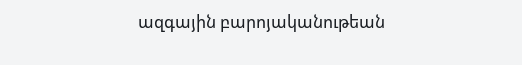ազգային բարոյականութեան